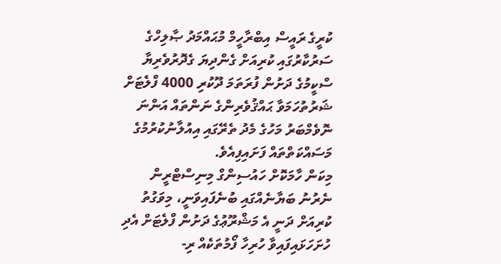ކުރީގެ ރައީސް އިބްރާހީމް މުޙައްމަދު ޞާލިހްގެ ސަރުކާރުގައި ކުރިއަށް ގެންދިޔަ ގެދޮރުވެރިޔާ ސްކީމުގެ ދަށުން ފުރަތަމަ ދޫކުރި 4000 ފްލެޓަށް ޝަރުތުހަމަވާ ޙައްޤުވެރިންގެ ނަންތައް އަންނަ ނޮވެމްބަރު މަހުގެ މެދު ތެރޭގައި އިއުލާނުކުރުމުގެ މަސައްކަތްތައް ފަށައިފިއެވެ.
މިކަން ހާމަކޮށް ހައުސިންގް މިނިސްޓްރީން ނެރުނު ބަޔާނެއްގައި ބުނެފައިވަނީ، މިވަގުތު ކުރިއަށް ދަނީ އެ މަޝްރޫޢުގެ ދަށުން ފްލެޓަށް އެދި ހުށަހަޅައިފައިވާ ހުރިހާ ފޯމުތަކެއް ރި-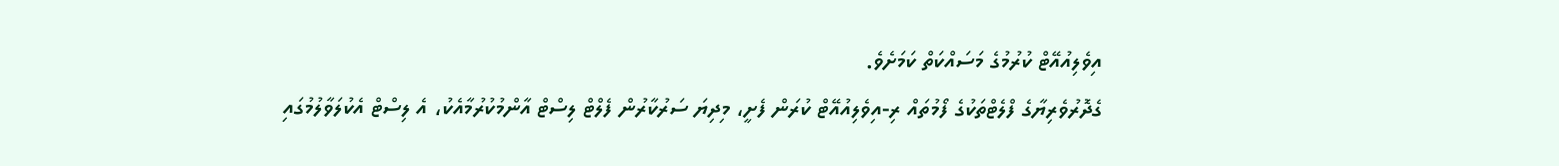އިވެލިއުއޭޓް ކުރުމުގެ މަސައްކަތް ކަމަށެވެ.
ގެދޮރުވެރިޔާގެ ފްލެޓްތަކުގެ ފޯމުތައް ރި-އިވެލިއުއޭޓް ކުރަން ފެށީ، މިދިޔަ ސަރުކާރުން ފެލްޓް ލިސްޓް އާންމުކުރުމާއެކު، އެ ލިސްޓް އެކުލަވާލުމުގައި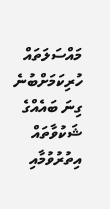މައްސަލަތައް ހުރިކަމަށްބުނެ ގިނަ ބައެއްގެ ޝަކުވާތައް އިތުރުވުމާއި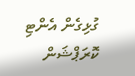ގުޅިގެން އެންޓި ކޮރަޕްޝަން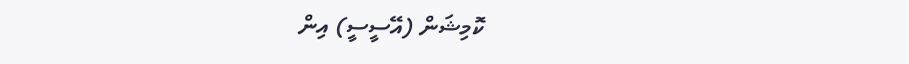ކޮމިޝަން (އޭސީސީ) އިން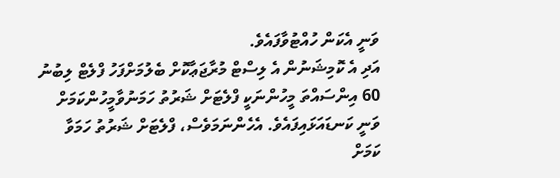ވަނީ އެކަން ހުއްޓުވާފައެވެ.
އަދި އެ ކޮމިޝަނުން އެ ލިސްޓް މުރާޖަޢާކޮށް ބެލުމަށްފަހު ފްލެޓް ލިބުނު 60 އިންސައްތަ މީހުންނަކީ ފްލެޓަށް ޝަރުތު ހަމަނުވާމީހުންކަމަށް ވަނީ ކަނޑައަޅައިފައެވެ. އެހެންނަމަވެސް، ފްލެޓަށް ޝަރުތު ހަމަވާ ކަމަށް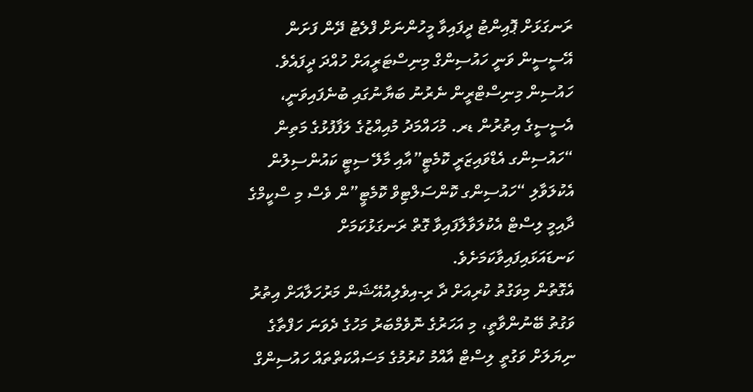ރަނގަޅަށް ޕޮއިންޓު ދީފައިވާ މީހުންނަށް ފްލެޓު ދޭން ފަށަން އޭސީސީން ވަނީ ހައުސިންގް މިނިސްޓަރީއަށް ހުއްދަ ދީފައެވެ.
ހައުސިން މިނިސްޓްރީން ނެރުނު ބަޔާނުގައި ބުނެފައިވަނީ، އެސީސީގެ އިތުރުން ޑރ. މުހައްމަދު މުއިއްޒުގެ ލަފާފުޅުގެ މަތިން “ހައުސިންގ އެޑްވައިޒަރީ ކޮމެޓީ”އާއި މާލޭ ސިޓީ ކައުންސިލުން އެކުލަވާލި “ހައުސިންގ ކޮންސަލްޓިވް ކޮމެޓީ”ން ވެސް މި ސްކީމްގެ ދާއިމީ ލިސްޓް އެކުލަވާލާފައިވާ ގޮތް ރަނގަޅުކަމަށް ކަނޑައަޅައިފައިވާކަމަށެވެ.
އެގޮތުން މިވަގުތު ކުރިއަށް ދާ ރި-އިވެލިއުއޭޝަން މަރުހަލާއަށް އިތުރު ވަގުތު ބޭނުންވާތީ، މި އަހަރުގެ ނޮވެމްބަރު މަހުގެ ދެވަނަ ހަފްތާގެ ނިޔަލަށް ވަގުތީ ލިސްޓް އާއްމު ކުރުމުގެ މަސައްކަތްތައް ހައުސިންގް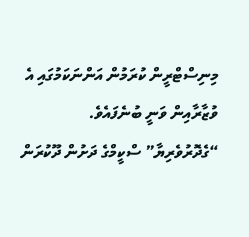މިނިސްޓްރީން ކުރަމުން އަންނަކަމުގައި އެ ވުޒާރާއިން ވަނީ ބުނެފައެވެ.
“ގެދޮރުވެރިޔާ” ސްކީމްގެ ދަށުން ދޫކުރަން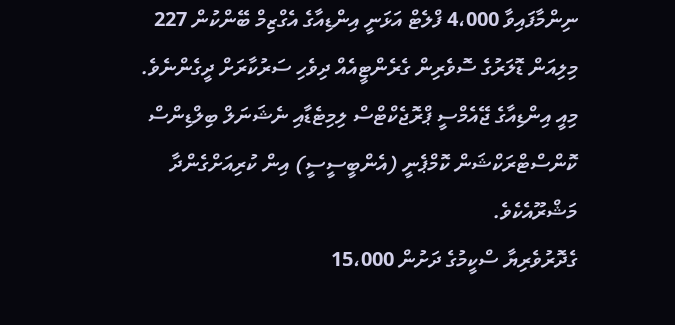ނިންމާފައިވާ 4،000 ފްލެޓް އަޅަނީ އިންޑިއާގެ އެގްޒިމް ބޭންކުން 227 މިލިއަން ޑޮލަރުގެ ސޮވެރިން ގެރެންޓީއެއް ދިވެހި ސަރުކާރަށް ދީގެންނެވެ.
މިއީ އިންޑިއާގެ ޖޭއެމްސީ ޕްރޮޖެކްޓްސް ލިމިޓެޑާއި ނެޝަނަލް ބިލްޑިންސް ކޮންސްޓްރަކްޝަން ކޮމްޕެނީ (އެންބީސީސީ) އިން ކުރިއަށްގެންދާ މަޝްރޫއެކެވެ.
ގެދޮރުވެރިޔާ ސްކީމުގެ ދަށުން 15،000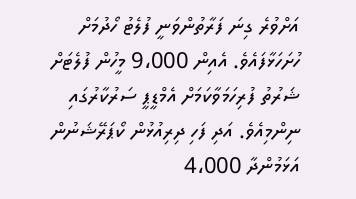އަށްވުރެ ގިނަ ފަރާތުންވަނީ ފުލެޓު ހޯދުމަށް ހުށަހަޅާފައެވެ. އެއިން 9،000 މީހުން ފުލެޓަށް ޝަރުތު ފުރިހަމަވާކަމަށް އެމްޑީޕީ ސަރުކާރުގައި ނިންމިއެވެ. އަދި ފަހި ދިރިއުޅުން ކޯޕަރޭޝަނުން އަޅަމުންދާ 4،000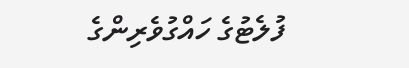ފުލެޓުގެ ހައްގުވެރިންގެ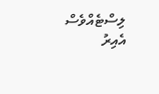ލިސްޓެއްވެސް އެއިރު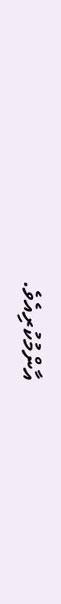އާންމުކުރިއެވެ.